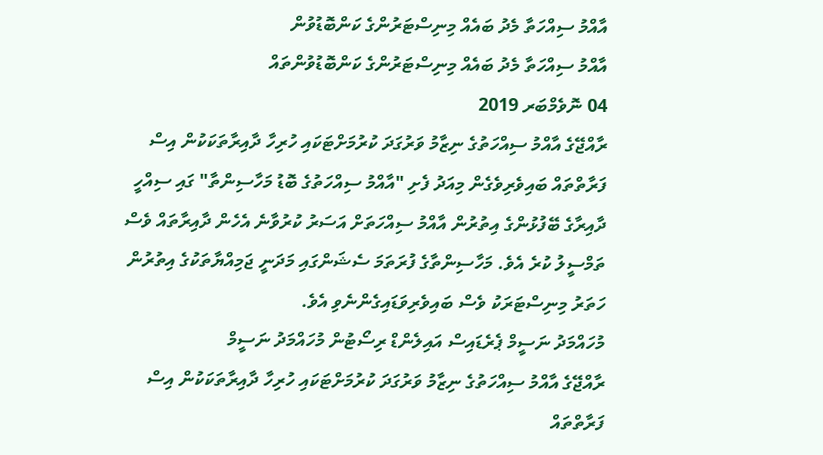އާއްމު ސިއްހަތާ މެދު ބައެއް މިނިސްޓަރުންގެ ކަންބޮޑުވުން
އާއްމު ސިއްހަތާ މެދު ބައެއް މިނިސްޓަރުންގެ ކަންބޮޑުވުންތައް
04 ނޮވެމްބަރ 2019
ރާއްޖޭގެ އާއްމު ސިއްހަތުގެ ނިޒާމު ވަރުގަދަ ކުރުމަށްޓަކައި ހުރިހާ ދާއިރާތަކަކުން އިސް ފަރާތްތައް ބައިވެރިވެގެން މިއަދު ފެށި "އާއްމު ސިއްހަތުގެ ބޮޑު މަހާސިންތާ" ގައި ސިއްހީ ދާއިރާގެ ބޭފުޅުންގެ އިތުރުން އާއްމު ސިއްހަތަށް އަސަރު ކުރުވާނެ އެހެން ދާއިރާތައް ވެސް ތަމްސީލު ކުރެ އެވެ. މަހާސިންތާގެ ފުރަތަމަ ސެޝަންގައި މަދަނީ ޖަމިއްޔާތަކުގެ އިތުރުން ހަތަރު މިނިސްޓަރަކު ވެސް ބައިވެރިވަޑައިގެންނެވި އެވެ.
މުހައްމަދު ނަސީމް ޕެރެޑައިސް އައިލެންޑް ރިސޯޓުން މުހައްމަދު ނަސީމް
ރާއްޖޭގެ އާއްމު ސިއްހަތުގެ ނިޒާމު ވަރުގަދަ ކުރުމަށްޓަކައި ހުރިހާ ދާއިރާތަކަކުން އިސް ފަރާތްތައް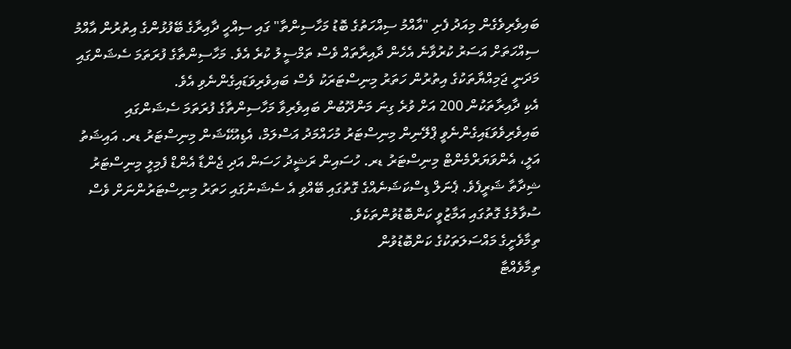ބައިވެރިވެގެން މިއަދު ފެށި "އާއްމު ސިއްހަތުގެ ބޮޑު މަހާސިންތާ" ގައި ސިއްހީ ދާއިރާގެ ބޭފުޅުންގެ އިތުރުން އާއްމު ސިއްހަތަށް އަސަރު ކުރުވާނެ އެހެން ދާއިރާތައް ވެސް ތަމްސީލު ކުރެ އެވެ. މަހާސިންތާގެ ފުރަތަމަ ސެޝަންގައި މަދަނީ ޖަމިއްޔާތަކުގެ އިތުރުން ހަތަރު މިނިސްޓަރަކު ވެސް ބައިވެރިވަޑައިގެންނެވި އެވެ.
އެކި ދާއިރާތަކުން 200 އަށް ވުރެ ގިނަ މަންދޫބުން ބައިވެރިވާ މަހާސިންތާގެ ފުރަތަމަ ސެޝަންގައި ބައިވެރިވެވަޑައިގެންނެވީ ޕްލޭނިން މިނިސްޓަރު މުހައްމަދު އަސްލަމް، އެޑިއުކޭޝަން މިނިސްޓަރު ޑރ. އައިޝަތު އަލީ، އެންވަޔަރްމެންޓް މިނިސްޓަރު ޑރ. ހުސައިން ރަޝީދު ހަސަން އަދި ޖެންޑާ އެންޑް ފެމިލީ މިނިސްޓަރު ޝިދާތާ ޝަރީފެވެ. ޕެނަލް ޑިސްކަޝަނެއްގެ ގޮތުގައި ބޭއްވި އެ ސެޝަނުގައި ހަތަރު މިނިސްޓަރުންނަށް ވެސް ސުވާލުގެ ގޮތުގައި އަމާޒުވީ ކަންބޮޑުވުންތަކެވެ.
ތިމާވެށީގެ މައްސަލަތަކުގެ ކަންބޮޑުވުން
ތިމާވެއްޓާ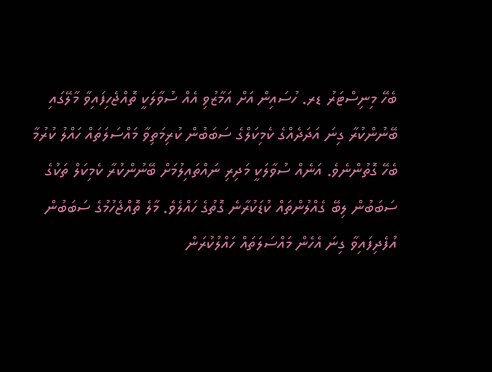ބެހޭ މިނިސްޓަރު ޑރ. ހުސައިން އަށް އަމާޒުވި އެއް ސުވާލަކީ ތޮއްޖެހިފައިވާ މާލޭގައި ބޭނުންކުރާ ގިނަ އަދަދެއްގެ ކެމިކަލްގެ ސަބަބުން ކުރިމަތިވާ މައްސަލަތައް ހައްލު ކުރުމާ ބެހޭ ގޮތުންނެވެ. އަނެއް ސުވާލަކީ މަދިރި ނައްތައިލުމަށް ބޭނުންކުރާ ކެމިކަލް ތަކުގެ ސަބަބުން ލިބޭ ގެއްލުންތައް ކުޑަކުރާނެ ގޮތުގެ ހައްލެވެ. މާލެ ތޮއްޖެހުމުގެ ސަބަބުން އުފެދިފައިވާ ގިނަ އެހެން މައްސަލަތައް ހައްލުކުރަން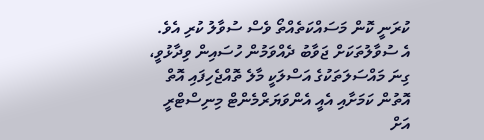ކުރަނީ ކޮން މަސައްކަތެއްތޯ ވެސް ސުވާލު ކުރި އެވެ.
އެ ސުވާލުތަކަށް ޖަވާބު ދެއްވަމުން ހުސައިން ވިދާޅުވީ، ގިނަ މައްސަލަތަކުގެ އަސްލަކީ މާލެ ތޮއްޖެހިފައި އޮތް އޮތުން ކަމަށާއި އެއީ އެންވަޔަރްމެންޓް މިނިސްޓްރީ އަށް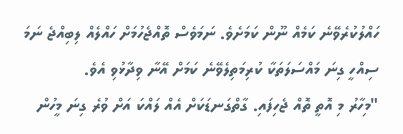ހައްލުކުރެވޭނެ ކަމެއް ނޫން ކަމަށެވެ. ނަމަވެސް ތޮއްޖެހުމަށް ހައްލެއް ލިބިއްޖެ ނަމަ ސިއްހީ ގިނަ މައްސަލަތަކާ ކުރިމަތިލެވޭނެ ކަމަށް އޭނާ ވިދާޅުވި އެވެ.
"މިހާރު މި އޮތީ ތޮއް ޖެހިފައި. ގާތްގަނޑަކަށް އެއް ލައްކަ އަށް ވުރެ ގިނަ މީހުން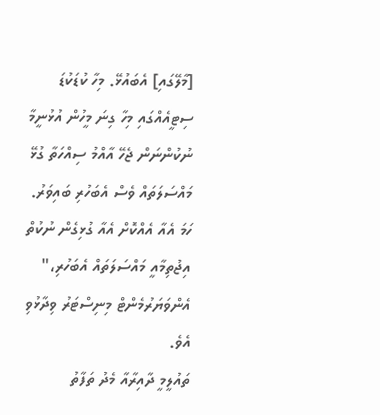[މާލޭގައި] އެބައުޅޭ. މިހާ ކުޑަކުޑަ ސިޓީއެއްގައި މިހާ ގިނަ މީހުން އުޅުނީމާ ނުކުންނަން ޖެހޭ އާއްމު ސިއްހަތާ ގުޅޭ މައްސަލަތައް ވެސް އެބަހުރި ބައިވަރު. ހަމަ އެއާ އެއްކޮށް އެއާ ގުޅިގެން ނުކުތް އިޖުތިމާއީ މައްސަލަތައް އެބަހުރި،" އެންވަޔަރުމެންޓް މިނިސްޓަރު ވިދާޅުވި އެވެ.
ތައުލީމީ ދާއިރާއާ މެދު ތަފާތު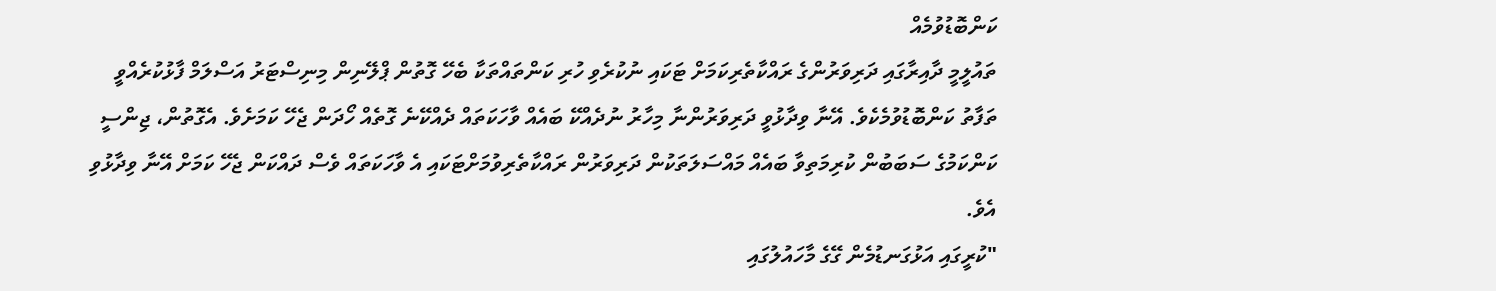ކަންބޮޑުވުމެއް
ތައުލީމީ ދާއިރާގައި ދަރިވަރުންގެ ރައްކާތެރިކަމަށް ޓަކައި ނުކުރެވި ހުރި ކަންތައްތަކާ ބެހޭ ގޮތުން ޕްލޭނިން މިނިސްޓަރު އަސްލަމް ފާޅުކުރެއްވީ ތަފާތު ކަންބޮޑުވުމެކެވެ. އޭނާ ވިދާޅުވީ ދަރިވަރުންނާ މިހާރު ނުދެއްކޭ ބައެއް ވާހަކަތައް ދެއްކޭނެ ގޮތެއް ހޯދަން ޖެހޭ ކަމަށެވެ. އެގޮތުން، ޖިންސީ ކަންކަމުގެ ސަބަބުން ކުރިމަތިވާ ބައެއް މައްސަލަތަކުން ދަރިވަރުން ރައްކާތެރިވުމަށްޓަކައި އެ ވާހަކަތައް ވެސް ދައްކަން ޖެހޭ ކަމަށް އޭނާ ވިދާޅުވި އެވެ.
"ކުރީގައި އަޅުގަނޑުމެން ގޭގެ މާހައުލުގައި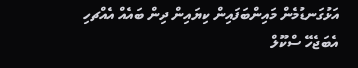އަޅުގަނޑުމެން މައިންބަފައިން ކިޔައިން ދިން ބައެއް އެއްޗހި އެބަޖެހޭ ސްކޫލް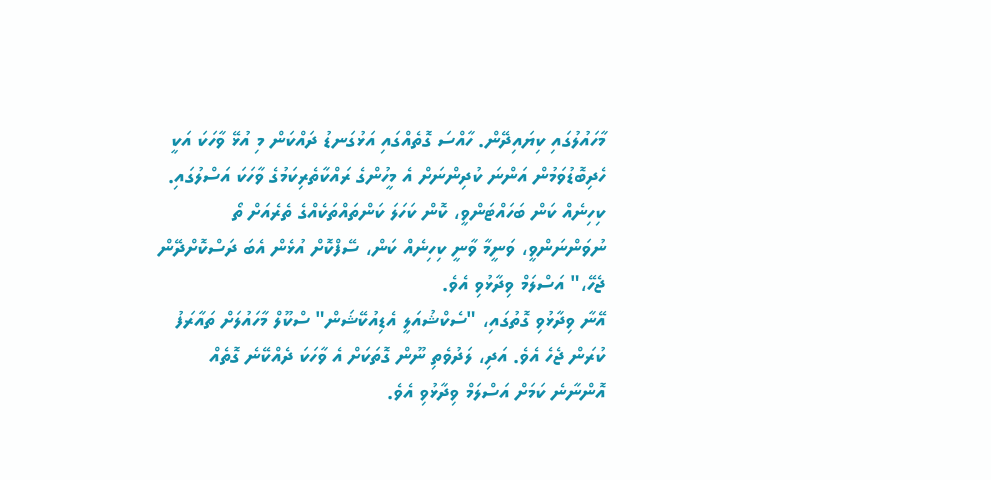މާހައުލުގައި ކިޔައިދޭން. ހާއްސަ ގޮތެއްގައި އަޅުގަނޑު ދައްކަން މި އުޅޭ ވާހަކަ އަކީ ހެދިބޮޑުވަމުން އަންނަ ކުދިންނަށް އެ މީހުންގެ ރައްކާތެރިކަމުގެ ވާހަކަ އަސްލުގައި. ކިހިނެއް ކަން ބަހައްޓަންވީ، ކޮން ކަހަލަ ކަންތައްތަކެއްގެ ތެރެއަށް ތޯ ނުވަންނަންވީ، ވަނީމާ ވާނީ ކިހިނެއް ކަން، ސޭފްކޮށް އުޅެން އެބަ ދަސްކޮށްދޭން ޖެހޭ،" އަސްލަމް ވިދާޅުވި އެވެ.
އޭނާ ވިދާޅުވި ގޮތުގައި، "ސެކްޝުއަލީ އެޑިއުކޭޝަން" ސްކޫލް މާހައުލަށް ތައާރަފު ކުރަން ޖެހެ އެވެ. އަދި، ލަދުވެތި ނޫން ގޮތަކަށް އެ ވާހަކަ ދެއްކޭނެ ގޮތެއް އޮންނާނެ ކަމަށް އަސްލަމް ވިދާޅުވި އެވެ.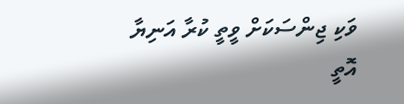ވަކި ޖިންސަކަށް ވީތީ ކުރާ އަނިޔާ އޮތީ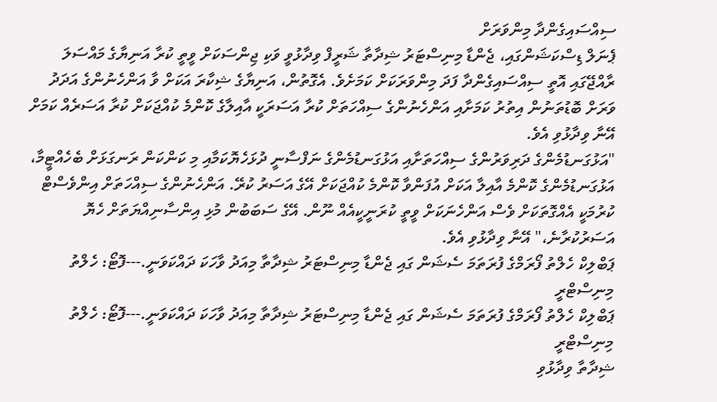ސިއްސައިގެންދާ މިންވަރަށް
ޕެނަލް ޑިސްކަޝަންގައި، ޖެންޑާ މިނިސްޓަރު ޝިދާތާ ޝަރީފް ވިދާޅުވީ ވަކި ޖިންސަކަށް ވީތީ ކުރާ އަނިޔާގެ މައްސަލަ ރާއްޖޭގައި އޮތީ ސިއްސައިގެންދާ ފަދަ މިންވަރަކަށް ކަމަށެވެ. އެގޮތުން، އަނިޔާގެ ޝިކާރަ އަކަށް ވާ އަންހެނުންގެ އަދަދު ވަރަށް ބޮޑުތަނުން އިތުރު ކަމަށާއި އަންހެނުންގެ ސިއްހަތަށް ކުރާ އަސަރަކީ އާއިލާގެ ކޮންމެ ކުއްޖަކަށް ކުރާ އަސަރެއް ކަމަށް އޭނާ ވިދާޅުވި އެވެ.
"އަޅުގަނޑުމެންގެ ދަރިވަރުންގެ ސިއްހަތަށާއި އަޅުގަނޑުމެންގެ ނަފްސާނީ ދުޅަހެޔޮކަމާއި މި ކަންކަން ރަނގަޅަށް ބެހެއްޓީމާ، އަޅުގަނޑުމެންގެ ކޮންމެ އާއިލާ އަކަށް އުފަންވާ ކޮންމެ ކުއްޖަކަށް އޭގެ އަސަރު ކުރޭ. އަންހެނުންގެ ސިއްހަތަށް އިންވެސްޓް ކުރުމަކީ އެއްގޮތަކަށް ވެސް އަންހެނަކަށް ވީތީ ކުރަނީކީއެއް ނޫން. އޭގެ ސަބަބުން މުޅި އިންސާނިއްޔަތަށް ހެޔޮ އަސަރުކުރާނެ،" އޭނާ ވިދާޅުވި އެވެ.
ޕަބްލިކް ހެލްތު ފޯރަމްގެ ފުރަތަމަ ސެޝަން ގައި ޖެންޑާ މިނިސްޓަރު ޝިދާތާ މިއަދު ވާހަކަ ދައްކަވަނީ.---ފޮޓޯ: ހެލްތު މިނިސްޓްރީ
ޕަބްލިކް ހެލްތު ފޯރަމްގެ ފުރަތަމަ ސެޝަން ގައި ޖެންޑާ މިނިސްޓަރު ޝިދާތާ މިއަދު ވާހަކަ ދައްކަވަނީ.---ފޮޓޯ: ހެލްތު މިނިސްޓްރީ
ޝިދާތާ ވިދާޅުވި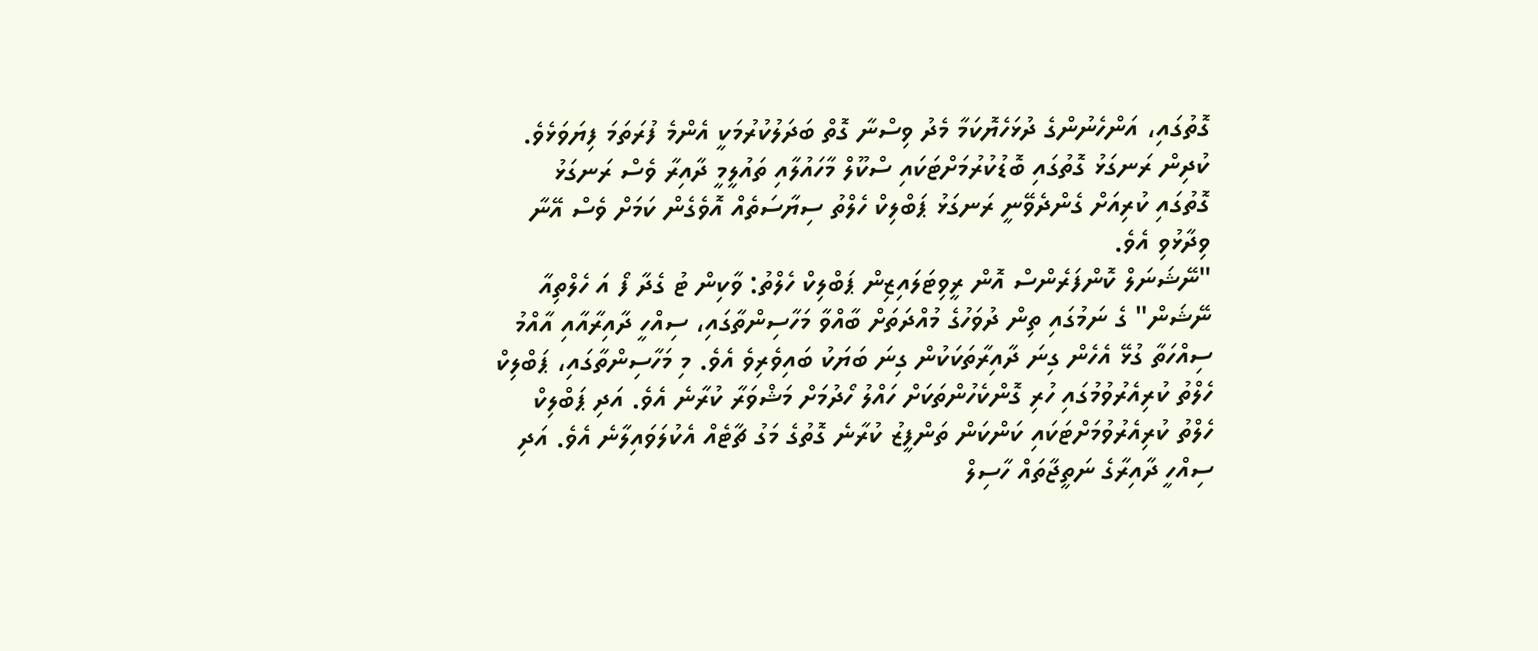ގޮތުގައި، އަންހެނުންގެ ދުޅަހެޔޮކަމާ މެދު ވިސްނާ ގޮތް ބަދަލުކުރުމަކީ އެންމެ ފުރަތަމަ ފިޔަވަޅެވެ. ކުދިން ރަނގަޅު ގޮތުގައި ބޮޑުކުރުމަށްޓަކައި ސްކޫލް މާހައުލާއި ތައުލީމީ ދާއިރާ ވެސް ރަނގަޅު ގޮތުގައި ކުރިއަށް ގެންދެވޭނީ ރަނގަޅު ޕަބްލިކް ހެލްތު ސިޔާސަތެއް އޮވެގެން ކަމަށް ވެސް އޭނާ ވިދާޅުވި އެވެ.
"ނޭޝަނަލް ކޮންފަރެންސް އޮން ރީވިޓަލައިޒިން ޕަބްލިކް ހެލްތު: ވާކިން ޓު ގެދާ ފޯ އަ ހެލްތިއާ ނޭޝަން" ގެ ނަމުގައި ތިން ދުވަހުގެ މުއްދަތަށް ބާއްވާ މަހާސިންތާގައި، ސިއްހީ ދާއިރާއާއި އާއްމު ސިއްހަތާ ގުޅޭ އެހެން ގިނަ ދާއިރާތަކަކުން ގިނަ ބަޔަކު ބައިވެރިވެ އެވެ. މި މަހާސިންތާގައި، ޕަބްލިކް ހެލްތު ކުރިއެރުވުމުގައި ހުރި ގޮންކެހުންތަކަށް ހައްލު ހޯދުމަށް މަޝްވަރާ ކުރާނެ އެވެ. އަދި ޕަބްލިކް ހެލްތު ކުރިއެރުވުމަށްޓަކައި ކަންކަން ތަންފީޒު ކުރާނެ ގޮތުގެ މަގު ޗާޓެއް އެކުލަވައިލާނެ އެވެ. އަދި ސިއްހީ ދާއިރާގެ ނަތީޖާތައް ހާސިލް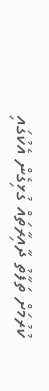ކުރުމަށް ތަފާތު ދާއިރާތައް ގުޅިގެން އެކުގައި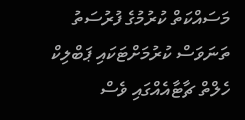މަސައްކަތް ކުރުމުގެ ފުރުސަތު ތަނަވަސް ކުރުމަށްޓަކައި ޕަބްލިކް ހެލްތް ޗާޓާއެއްގައި ވެސް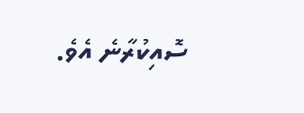ސޮއިކުރާނެ އެވެ.